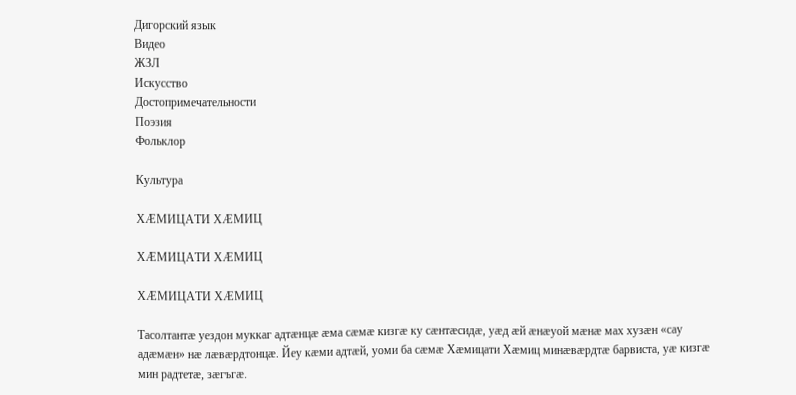Дигорский язык
Видео
ЖЗЛ
Искусство
Достопримечательности
Поэзия
Фольклор

Культура

ХӔМИЦАТИ ХӔМИЦ

ХӔМИЦАТИ ХӔМИЦ

ХӔМИЦАТИ ХӔМИЦ

Тасолтантӕ уездон муккаг адтӕнцӕ ӕма сӕмӕ кизгӕ ку сӕнтӕсидӕ, уӕд ӕй ӕнӕуой мӕнӕ мах хузӕн «сау адӕмӕн» нӕ лӕвӕрдтонцӕ. Йеу кӕми адтӕй, уоми ба сӕмӕ Хӕмицати Хӕмиц минӕвӕрдтӕ барвиста, уӕ кизгӕ мин радтетӕ, зӕгъгӕ.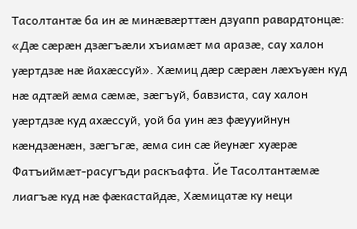Тасолтантӕ ба ин ӕ минӕвӕрттӕн дзуапп равардтонцӕ: «Дӕ сӕрӕн дзæгъӕли хъиамӕт ма аразӕ, сау халон уӕртдзӕ нӕ йахӕссуй». Хӕмиц дӕр сӕрӕн лӕхъуӕн куд нӕ адтӕй ӕма сӕмӕ, зӕгъуй, бавзиста, сау халон уӕртдзӕ куд ахӕссуй, уой ба уин ӕз фӕууийнун кӕндзӕнӕн, зӕгъгӕ, ӕма син сӕ йеунӕг хуӕрӕ Фатъиймӕт-расугъди раскъафта. Йе Тасолтантӕмӕ лиагъӕ куд нӕ фӕкастайдӕ, Хӕмицатӕ ку неци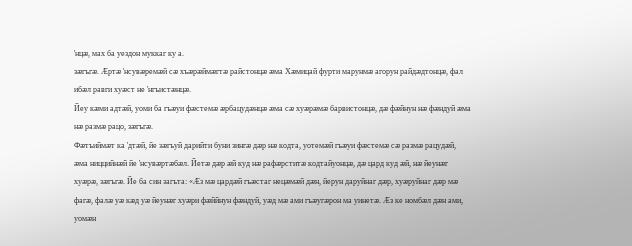'нцӕ, мах ба уездон муккаг ку а.
зӕгъгӕ. Ӕртӕ 'нсувӕремӕй сæ хъӕрӕймӕгтӕ райстонцӕ ӕма Хӕмицай фурти марунмӕ агорун райдӕдтонцӕ, фал ибӕл равги хуӕст не 'нгъистӕнцӕ.
Йеу кӕми адтӕй, уоми ба гъӕуи фӕстемӕ ӕрбацудӕнцӕ ӕма сӕ хуӕрӕмӕ барвистонцӕ, дӕ фӕйнун нӕ фӕндуй ӕма нӕ размӕ рацо, зӕгъгæ.
Фӕтъиймӕт ка 'дтӕй, йе зӕгъуй дарийти буни зингӕ дӕр нӕ кодта, уотемӕй гъӕуи фӕстемӕ сӕ размӕ рацудӕй, ӕма ниццийнӕй йе 'нсувӕртӕбӕл. Йетӕ дӕр ӕй куд нӕ рафӕрститӕ кодтайуонцӕ, дӕ цард куд ӕй, нӕ йеунӕг хуӕрӕ, зæгъгӕ. Йе ба син загъта: «Ӕз мӕ цардӕй гъӕстаг нецӕмӕй дӕн, йерун даруйнаг дӕр, хуӕруйнаг дӕр мӕ фагӕ, фалӕ уӕ кӕд уӕ йеунӕг хуӕри фӕййнун фӕндуй, уӕд мæ ами гъӕугӕрон ма уинетӕ. Ӕз ке номбӕл дӕн ами, уомӕн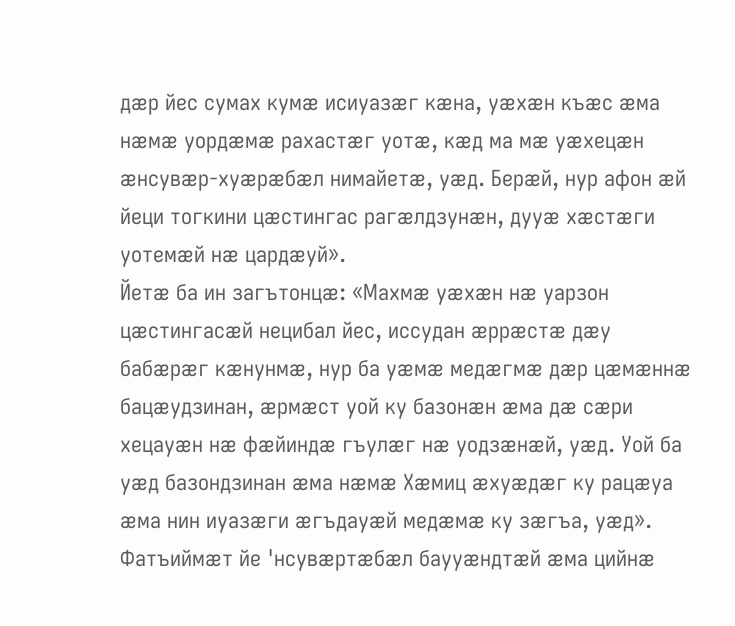дӕр йес сумах кумӕ исиуазӕг кӕна, уӕхӕн къӕс ӕма нӕмӕ уордӕмӕ рахастӕг уотӕ, кӕд ма мӕ уӕхецӕн ӕнсувӕр-хуӕрӕбӕл нимайетӕ, уӕд. Берӕй, нур афон ӕй йеци тогкини цӕстингас рагӕлдзунӕн, дууӕ хӕстӕги уотемӕй нӕ цардӕуй».
Йетӕ ба ин загътонцӕ: «Махмӕ уӕхӕн нӕ уарзон цӕстингасӕй нецибал йес, иссудан ӕррӕстӕ дӕу бабӕрӕг кӕнунмӕ, нур ба уӕмӕ медӕгмӕ дӕр цӕмӕннӕ бацӕудзинан, ӕрмӕст уой ку базонӕн ӕма дӕ сӕри хецауӕн нӕ фӕйиндӕ гъулӕг нӕ уодзӕнӕй, уӕд. Уой ба уӕд базондзинан ӕма нӕмӕ Хӕмиц ӕхуӕдӕг ку рацӕуа ӕма нин иуазӕги ӕгъдауӕй медӕмӕ ку зӕгъа, уӕд».
Фатъиймӕт йе 'нсувӕртӕбӕл баууӕндтӕй ӕма цийнӕ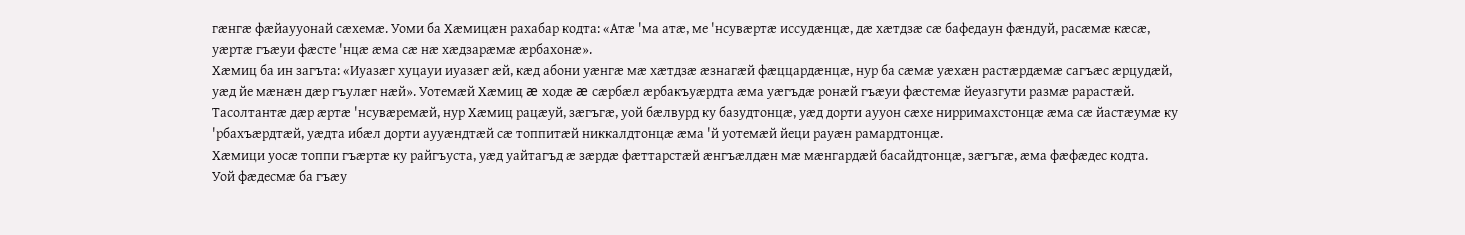гӕнгӕ фӕйаууонай сӕхемӕ. Уоми ба Хӕмицӕн рахабар кодта: «Атӕ 'ма атӕ, ме 'нсувӕртӕ иссудӕнцӕ, дӕ хӕтдзӕ сӕ бафедаун фӕндуй, расӕмӕ кӕсӕ, уӕртӕ гъӕуи фӕсте 'нцӕ ӕма сæ нæ хæдзарӕмӕ ӕрбахонӕ».
Хӕмиц ба ин загъта: «Иуазӕг хуцауи иуазӕг ӕй, кӕд абони уӕнгӕ мӕ хӕтдзӕ ӕзнагӕй фӕццардӕнцӕ, нур ба сӕмӕ уӕхӕн растӕрдӕмӕ сагъӕс ӕрцудӕй, уӕд йе мӕнӕн дӕр гъулӕг нӕй». Уотемӕй Хӕмиц æ ходӕ æ сӕрбӕл ӕрбакъуӕрдта ӕма уӕгъдӕ ронӕй гъӕуи фӕстемӕ йеуазгути размӕ рарастӕй.
Тасолтантӕ дӕр ӕртӕ 'нсувӕремӕй, нур Хӕмиц рацӕуй, зӕгъгæ, уой бӕлвурд ку базудтонцӕ, уӕд дорти аууон сӕхе нирримахстонцӕ ӕма сӕ йастӕумӕ ку 'рбахъӕрдтӕй, уӕдта ибӕл дорти аууӕндтӕй сӕ топпитӕй никкалдтонцӕ ӕма 'й уотемӕй йеци рауӕн рамардтонцӕ.
Хӕмици уосӕ топпи гъӕртӕ ку райгъуста, уӕд уайтагъд ӕ зӕрдӕ фӕттарстӕй ӕнгъӕлдӕн мӕ мӕнгардӕй басайдтонцӕ, зæгъгӕ, ӕма фӕфӕдес кодта.
Уой фӕдесмӕ ба гъӕу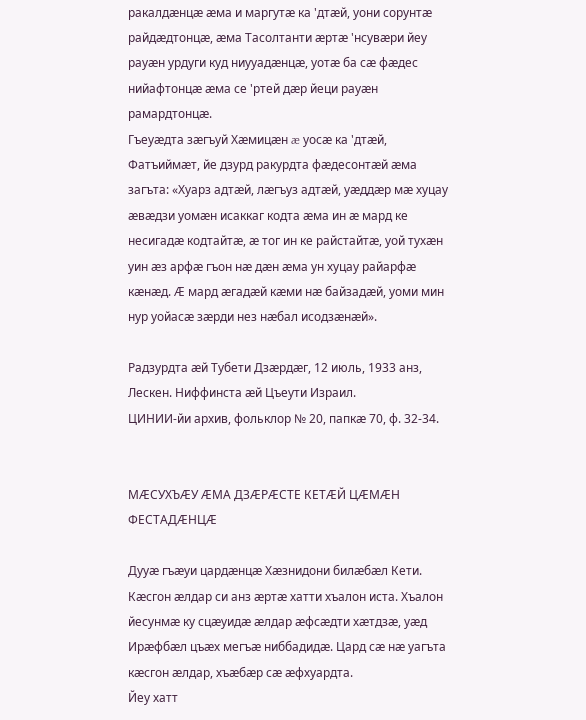ракалдӕнцӕ ӕма и маргутӕ ка 'дтӕй, уони сорунтӕ райдӕдтонцӕ, ӕма Тасолтанти ӕртӕ 'нсувӕри йеу рауӕн урдуги куд ниууадӕнцӕ, уотӕ ба сӕ фӕдес нийафтонцӕ ӕма се 'ртей дӕр йеци рауӕн рамардтонцӕ.
Гъеуӕдта зӕгъуй Хӕмицӕн æ уосӕ ка 'дтӕй, Фатъиймӕт, йе дзурд ракурдта фӕдесонтӕй ӕма загъта: «Хуарз адтӕй, лӕгъуз адтӕй, уӕддӕр мӕ хуцау ӕвӕдзи уомӕн исаккаг кодта ӕма ин ӕ мард ке несигадӕ кодтайтӕ, ӕ тог ин ке райстайтӕ, уой тухӕн уин ӕз арфӕ гъон нӕ дӕн ӕма ун хуцау райарфӕ кӕнӕд. Ӕ мард ӕгадӕй кӕми нӕ байзадӕй, уоми мин нур уойасӕ зӕрди нез нӕбал исодзӕнӕй».

Радзурдта ӕй Тубети Дзӕрдӕг, 12 июль, 1933 анз, Лескен. Ниффинста ӕй Цъеути Израил.
ЦИНИИ-йи архив, фольклор № 20, папкӕ 70, ф. 32-34.


МӔСУХЪӔУ ӔМА ДЗӔРӔСТЕ КЕТӔЙ ЦӔМӔН ФЕСТАДӔНЦӔ

Дууӕ гъӕуи цардӕнцӕ Хӕзнидони билӕбӕл Кети. Кӕсгон ӕлдар си анз ӕртӕ хатти хъалон иста. Хъалон йесунмӕ ку сцӕуидӕ ӕлдар ӕфсӕдти хӕтдзӕ, уӕд Ирӕфбӕл цъӕх мегъӕ ниббадидӕ. Цард сӕ нӕ уагъта кӕсгон ӕлдар, хъӕбӕр сӕ ӕфхуардта.
Йеу хатт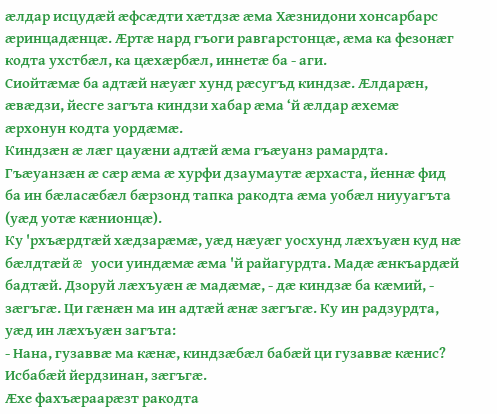ӕлдар исцудӕй ӕфсӕдти хӕтдзӕ ӕма Хӕзнидони хонсарбарс ӕринцадӕнцӕ. Ӕртӕ нард гъоги равгарстонцӕ, ӕма ка фезонӕг кодта ухстбӕл, ка цӕхӕрбӕл, иннетӕ ба - аги.
Сиойтӕмӕ ба адтӕй нӕуӕг хунд рӕсугъд киндзӕ. Ӕлдарӕн, ӕвӕдзи, йесге загъта киндзи хабар ӕма ‘й ӕлдар ӕхемӕ ӕрхонун кодта уордӕмӕ.
Киндзӕн ӕ лӕг цауӕни адтӕй ӕма гъӕуанз рамардта. Гъӕуанзӕн ӕ сӕр ӕма ӕ хурфи дзаумаутӕ ӕрхаста, йеннӕ фид ба ин бӕласӕбӕл бӕрзонд тапка ракодта ӕма уобӕл ниууагъта (уӕд уотӕ кӕнионцӕ).
Ку 'рхъӕрдтӕй хӕдзарӕмӕ, уӕд нӕуӕг уосхунд лӕхъуӕн куд нӕ бӕлдтæй æ уоси уиндӕмӕ ӕма 'й райагурдта. Мадӕ ӕнкъардӕй бадтӕй. Дзоруй лӕхъуӕн ӕ мадӕмӕ, - дæ киндзæ ба кӕмий, - зæгъгӕ. Ци гӕнӕн ма ин адтӕй ӕнӕ зӕгъгӕ. Ку ин радзурдта, уӕд ин лӕхъуӕн загъта:
- Нана, гузаввӕ ма кӕнӕ, киндзӕбӕл бабӕй ци гузаввӕ кӕнис? Исбабӕй йердзинан, зӕгъгæ.
Ӕхе фахъӕраарӕзт ракодта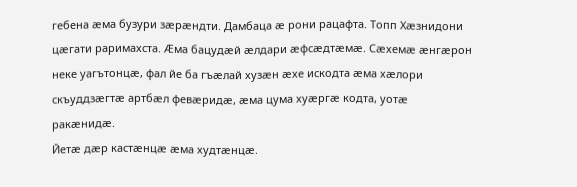гебена ӕма бузури зӕрӕндти. Дамбаца ӕ рони рацафта. Топп Хӕзнидони цӕгати раримахста. Ӕма бацудӕй ӕлдари ӕфсӕдтӕмӕ. Сӕхемӕ ӕнгӕрон неке уагътонцӕ, фал йе ба гъӕлай хузӕн ӕхе искодта ӕма хӕлори скъуддзӕгтӕ артбӕл февӕридӕ, ӕма цума хуӕргӕ кодта, уотӕ ракӕнидӕ.
Йетӕ дӕр кастӕнцӕ ӕма худтӕнцӕ.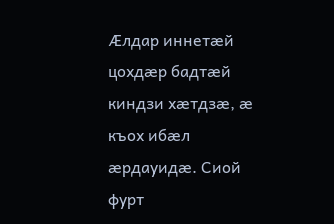Ӕлдар иннетӕй цохдӕр бадтӕй киндзи хӕтдзӕ, ӕ къох ибӕл ӕрдауидӕ. Сиой фурт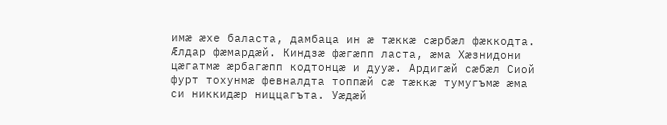имӕ ӕхе баласта, дамбаца ин ӕ тӕккӕ сӕрбӕл фӕккодта.
Ӕлдар фӕмардӕй. Киндзӕ фӕгӕпп ласта, ӕма Хӕзнидони цӕгатмӕ ӕрбагӕпп кодтонцӕ и дууӕ. Ардигӕй сӕбӕл Сиой фурт тохунмӕ февналдта топпӕй сӕ тӕккӕ тумугъмӕ ӕма си никкидӕр ниццагъта. Уӕдӕй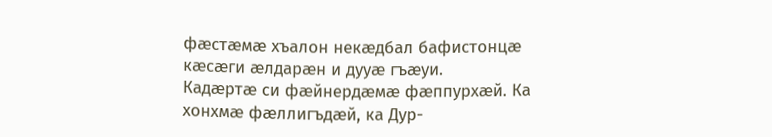фӕстӕмӕ хъалон некӕдбал бафистонцӕ кæсӕги ӕлдарӕн и дууӕ гъӕуи.
Кадӕртӕ си фӕйнердӕмӕ фӕппурхӕй. Ка хонхмӕ фӕллигъдӕй, ка Дур-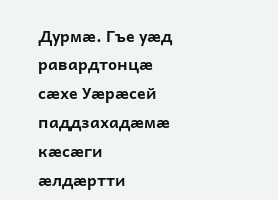Дурмӕ. Гъе уӕд равардтонцӕ сӕхе Уӕрӕсей паддзахадӕмӕ кӕсӕги ӕлдӕртти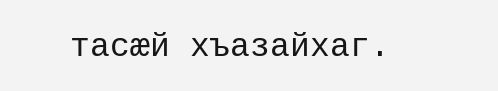тасӕй хъазайхаг.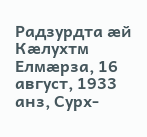Радзурдта ӕй Кӕлухтм Елмӕрза, 16 август, 1933 анз, Сурх-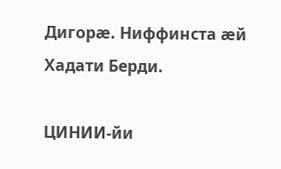Дигорӕ. Ниффинста ӕй Хадати Берди.

ЦИНИИ-йи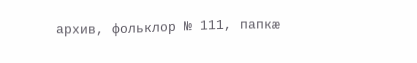архив, фольклор № 111, папкӕ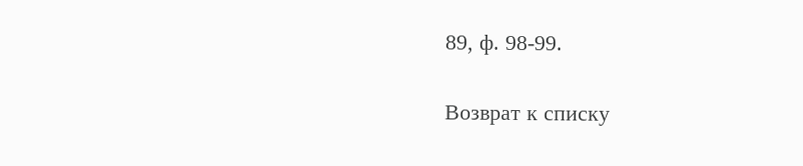89, ф. 98-99.

Возврат к списку